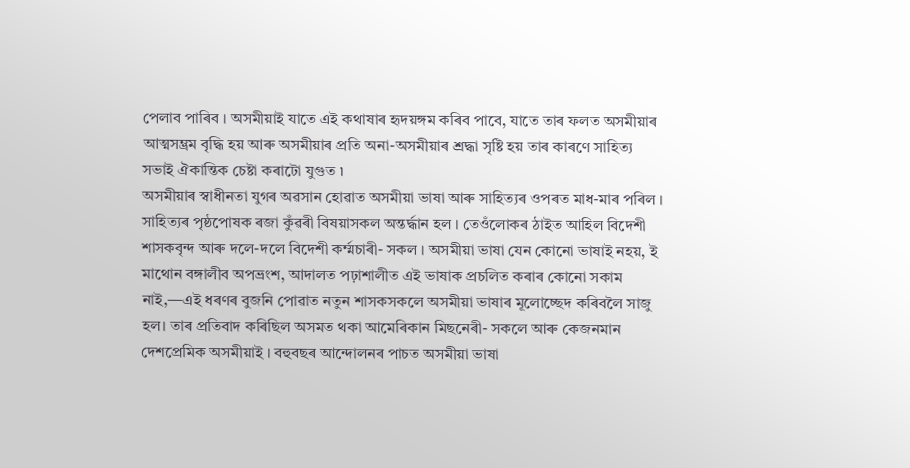পেলাব পাৰিব । অসমীয়াই যাতে এই কথাষাৰ হৃদয়ঙ্গম কৰিব পাবে, যাতে তাৰ ফলত অসমীয়াৰ আত্মসম্ভ্রম বৃদ্ধি হয় আৰু অসমীয়াৰ প্ৰতি অনা-অসমীয়াৰ শ্ৰদ্ধা সৃষ্টি হয় তাৰ কাৰণে সাহিত্য সভাই ঐকান্তিক চেষ্টা কৰাটো যুগুত ৷
অসমীয়াৰ স্বাধীনতা যুগৰ অৱসান হোৱাত অসমীয়া ভাষা আৰু সাহিত্যৰ ওপৰত মাধ-মাৰ পৰিল । সাহিত্যৰ পৃষ্ঠপোষক ৰজা কুঁৱৰী বিষয়াসকল অন্তর্দ্ধান হল । তেওঁলোকৰ ঠাইত আহিল বিদেশী শাসকবৃন্দ আৰু দলে-দলে বিদেশী কৰ্ম্মচাৰী- সকল । অসমীয়া ভাষা যেন কোনো ভাষাই নহয়, ই মাথোন বঙ্গালীব অপভ্রংশ, আদালত পঢ়াশালীত এই ভাষাক প্রচলিত কৰাৰ কোনো সকাম নাই,—এই ধৰণৰ বুজনি পোৱাত নতুন শাসকসকলে অসমীয়া ভাষাৰ মূলোচ্ছেদ কৰিবলৈ সাজু হল। তাৰ প্ৰতিবাদ কৰিছিল অসমত থকা আমেৰিকান মিছনেৰী- সকলে আৰু কেজনমান দেশপ্রেমিক অসমীয়াই । বহুবছৰ আন্দোলনৰ পাচত অসমীয়া ভাষা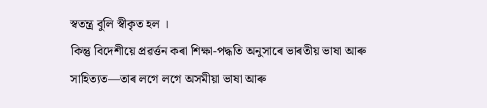স্বতন্ত্র বুলি স্বীকৃত হল ।
কিন্তু বিদেশীয়ে প্ৰৱৰ্ত্তন কৰা শিক্ষা-পদ্ধতি অনুসাৰে ভাৰতীয় ভাষা আৰু সাহিত্যত—তাৰ লগে লগে অসমীয়া ভাষা আৰু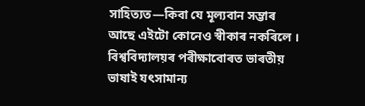সাহিত্যত—কিবা যে মূল্যবান সম্ভাৰ আছে এইটো কোনেও স্বীকাৰ নকৰিলে । বিশ্ববিদ্যালয়ৰ পৰীক্ষাবোৰত ভাৰতীয় ভাষাই যৎসামান্য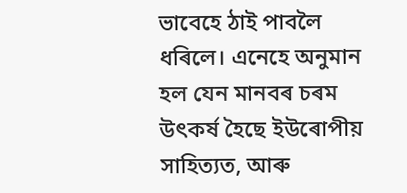ভাবেহে ঠাই পাবলৈ ধৰিলে। এনেহে অনুমান হল যেন মানবৰ চৰম উৎকৰ্ষ হৈছে ইউৰোপীয় সাহিত্যত, আৰু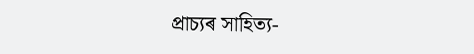প্ৰাচ্যৰ সাহিত্য-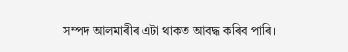সম্পদ আলমাৰীৰ এটা থাকত আবদ্ধ কৰিব পাৰি।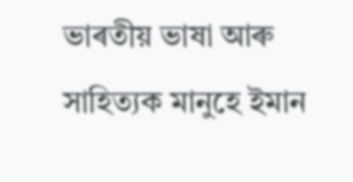ভাৰতীয় ভাষা আৰু সাহিত্যক মানুহে ইমান